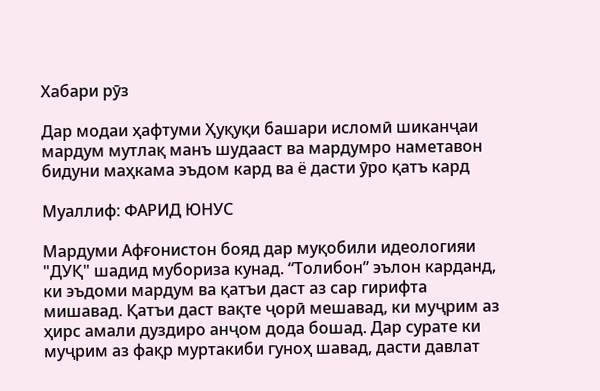Хабари рӯз

Дар модаи ҳафтуми Ҳуқуқи башари исломӣ шиканҷаи мардум мутлақ манъ шудааст ва мардумро наметавон бидуни маҳкама эъдом кард ва ё дасти ӯро қатъ кард

Муаллиф: ФАРИД ЮНУС

Мардуми Афғонистон бояд дар муқобили идеологияи "ДУҚ" шадид мубориза кунад. “Толибон” эълон карданд, ки эъдоми мардум ва қатъи даст аз сар гирифта мишавад. Қатъи даст вақте ҷорӣ мешавад, ки муҷрим аз ҳирс амали дуздиро анҷом дода бошад. Дар сурате ки муҷрим аз фақр муртакиби гуноҳ шавад, дасти давлат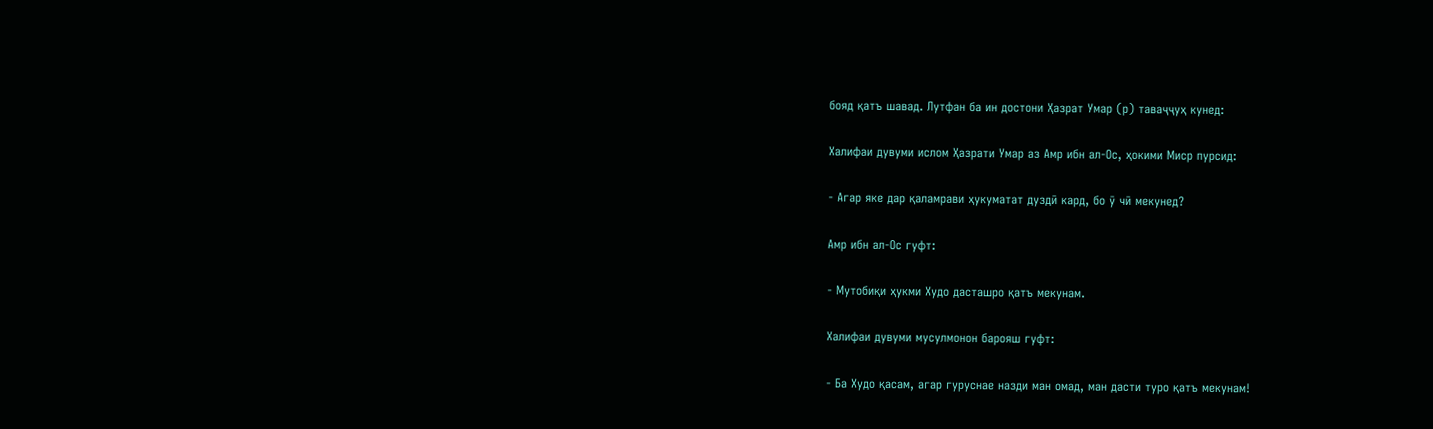бояд қатъ шавад. Лутфан ба ин достони Ҳазрат Умар (р) таваҷҷуҳ кунед:

Халифаи дувуми ислом Ҳазрати Умар аз Амр ибн ал-Ос, ҳокими Миср пурсид:

- Агар яке дар қаламрави ҳукуматат дуздӣ кард, бо ӯ чӣ мекунед?

Амр ибн ал-Ос гуфт:

- Мутобиқи ҳукми Худо дасташро қатъ мекунам.

Халифаи дувуми мусулмонон барояш гуфт:

- Ба Худо қасам, агар гуруснае назди ман омад, ман дасти туро қатъ мекунам!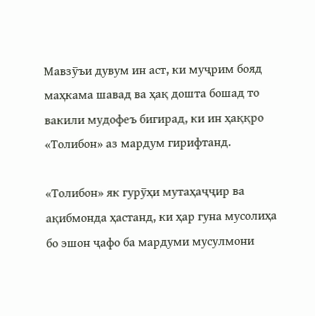Мавзӯъи дувум ин аст, ки муҷрим бояд маҳкама шавад ва ҳақ дошта бошад то вакили мудофеъ бигирад, ки ин ҳаққро «Толибон» аз мардум гирифтанд.

«Толибон» як гурӯҳи мутаҳаҷҷир ва ақибмонда ҳастанд, ки ҳар гуна мусолиҳа бо эшон ҷафо ба мардуми мусулмони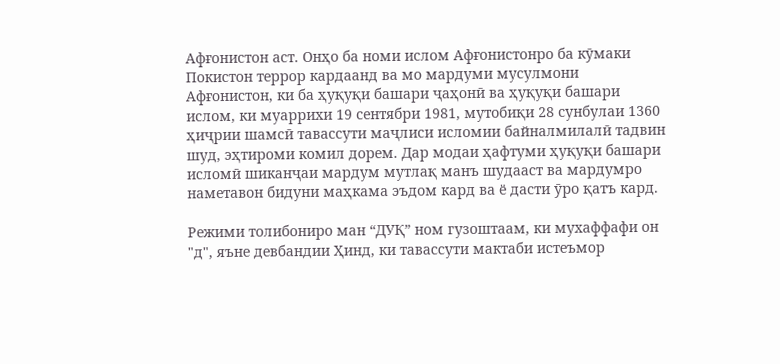Афғонистон аст. Онҳо ба номи ислом Афғонистонро ба кӯмаки Покистон террор кардаанд ва мо мардуми мусулмони Афғонистон, ки ба ҳуқуқи башари ҷаҳонӣ ва ҳуқуқи башари ислом, ки муаррихи 19 сентябри 1981, мутобиқи 28 сунбулаи 1360 ҳиҷрии шамсӣ тавассути маҷлиси исломии байналмилалӣ тадвин шуд, эҳтироми комил дорем. Дар модаи ҳафтуми ҳуқуқи башари исломӣ шиканҷаи мардум мутлақ манъ шудааст ва мардумро наметавон бидуни маҳкама эъдом кард ва ё дасти ӯро қатъ кард.

Режими толибониро ман “ДУҚ” ном гузоштаам, ки мухаффафи он "д", яъне девбандии Ҳинд, ки тавассути мактаби истеъмор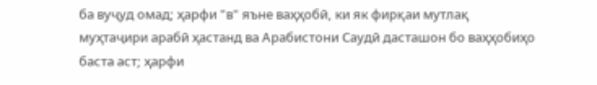ба вуҷуд омад; ҳарфи "в" яъне ваҳҳобӣ, ки як фирқаи мутлақ муҳтаҷири арабӣ ҳастанд ва Арабистони Саудӣ дасташон бо ваҳҳобиҳо баста аст; ҳарфи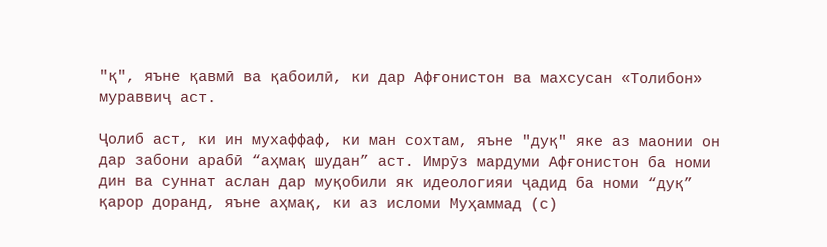"қ", яъне қавмӣ ва қабоилӣ, ки дар Афғонистон ва махсусан «Толибон» мураввиҷ аст.

Ҷолиб аст, ки ин мухаффаф, ки ман сохтам, яъне "дуқ" яке аз маонии он дар забони арабӣ “аҳмақ шудан” аст. Имрӯз мардуми Афғонистон ба номи дин ва суннат аслан дар муқобили як идеологияи ҷадид ба номи “дуқ” қарор доранд, яъне аҳмақ, ки аз исломи Муҳаммад (с)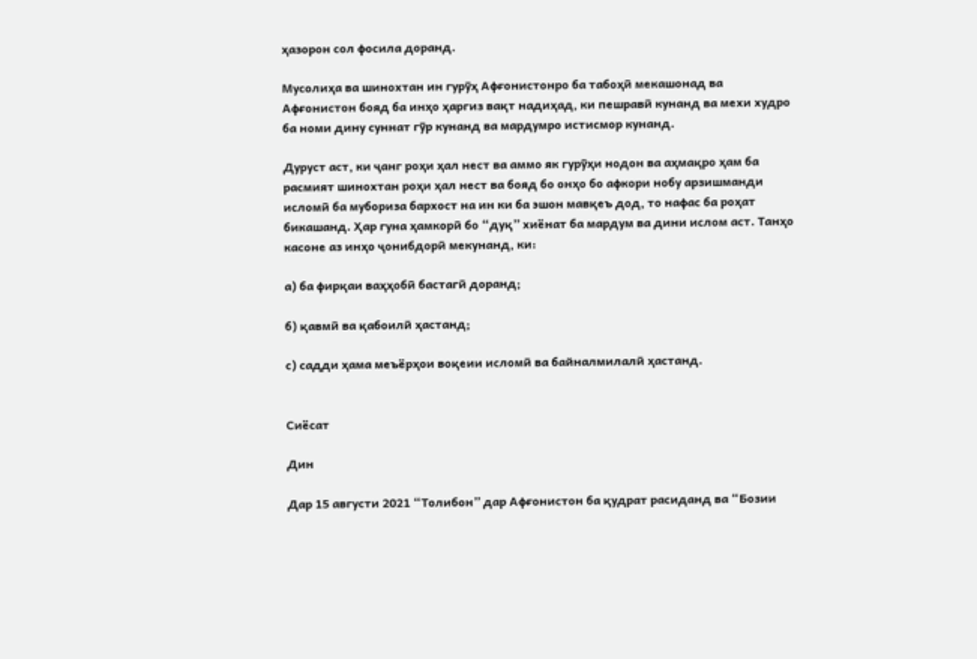ҳазорон сол фосила доранд.

Мусолиҳа ва шинохтан ин гурӯҳ Афғонистонро ба табоҳӣ мекашонад ва Афғонистон бояд ба инҳо ҳаргиз вақт надиҳад, ки пешравӣ кунанд ва мехи худро ба номи дину суннат гӯр кунанд ва мардумро истисмор кунанд.

Дуруст аст, ки ҷанг роҳи ҳал нест ва аммо як гурӯҳи нодон ва аҳмақро ҳам ба расмият шинохтан роҳи ҳал нест ва бояд бо онҳо бо афкори нобу арзишманди исломӣ ба мубориза бархост на ин ки ба эшон мавқеъ дод, то нафас ба роҳат бикашанд. Ҳар гуна ҳамкорӣ бо “дуқ” хиёнат ба мардум ва дини ислом аст. Танҳо касоне аз инҳо ҷонибдорӣ мекунанд, ки:

а) ба фирқаи ваҳҳобӣ бастагӣ доранд;

б) қавмӣ ва қабоилӣ ҳастанд;

с) садди ҳама меъёрҳои воқеии исломӣ ва байналмилалӣ ҳастанд.


Сиёсат

Дин

Дар 15 августи 2021 “Толибон” дар Афғонистон ба қудрат расиданд ва “Бозии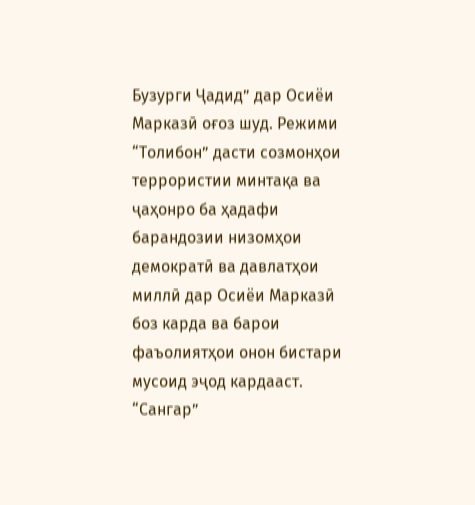Бузурги Ҷадид” дар Осиёи Марказӣ оғоз шуд. Режими “Толибон” дасти созмонҳои террористии минтақа ва ҷаҳонро ба ҳадафи барандозии низомҳои демократӣ ва давлатҳои миллӣ дар Осиёи Марказӣ боз карда ва барои фаъолиятҳои онон бистари мусоид эҷод кардааст. “Сангар”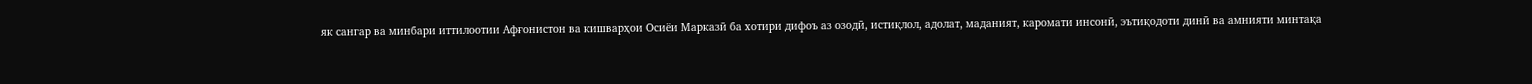як сангар ва минбари иттилоотии Афғонистон ва кишварҳои Осиёи Марказӣ ба хотири дифоъ аз озодӣ, истиқлол, адолат, маданият, каромати инсонӣ, эътиқодоти динӣ ва амнияти минтақа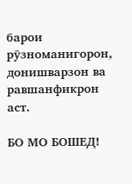барои рӯзноманигорон, донишварзон ва равшанфикрон аст.

БО МО БОШЕД!